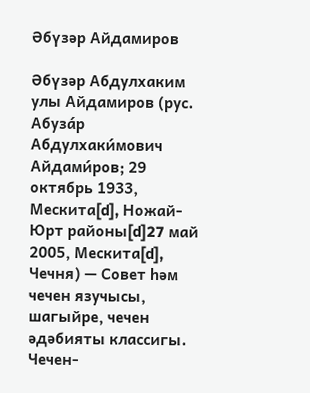Әбүзәр Айдамиров

Әбүзәр Абдулхаким улы Айдамиров (рус. Абуза́р Абдулхаки́мович Айдами́ров; 29 октябрь 1933, Мескита[d], Ножай-Юрт районы[d]27 май 2005, Мескита[d], Чечня) — Совет һәм чечен язучысы, шагыйре, чечен әдәбияты классигы. Чечен-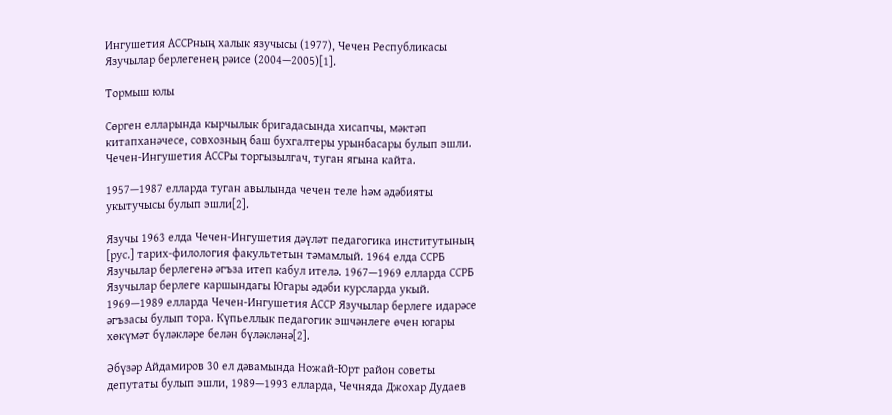Ингушетия АССРның халык язучысы (1977), Чечен Республикасы Язучылар берлегенең рәисе (2004—2005)[1].

Тормыш юлы

Сөрген елларында кырчылык бригадасында хисапчы, мәктәп китапханәчесе, совхозның баш бухгалтеры урынбасары булып эшли. Чечен-Ингушетия АССРы торгызылгач, туган ягына кайта.

1957—1987 елларда туган авылында чечен теле һәм әдәбияты укытучысы булып эшли[2].

Язучы 1963 елда Чечен-Ингушетия дәүләт педагогика институтының  [рус.] тарих-филология факультетын тәмамлый. 1964 елда ССРБ Язучылар берлегенә әгъза итеп кабул ителә. 1967—1969 елларда ССРБ Язучылар берлеге каршындагы Югары әдәби курсларда укый. 1969—1989 елларда Чечен-Ингушетия АССР Язучылар берлеге идарәсе әгъзасы булып тора. Күпьеллык педагогик эшчәнлеге өчен югары хөкүмәт бүләкләре белән бүләкләнә[2].

Әбүзәр Айдамиров 30 ел дәвамында Ножай-Юрт район советы депутаты булып эшли, 1989—1993 елларда, Чечняда Джохар Дудаев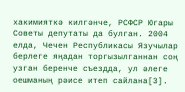хакимияткә килгәнче, РСФСР Югары Советы депутаты да булган. 2004 елда, Чечен Республикасы Язучылар берлеге яңадан торгызылганнан соң узган беренче съездда, ул әлеге оешманың рәисе итеп сайлана[3].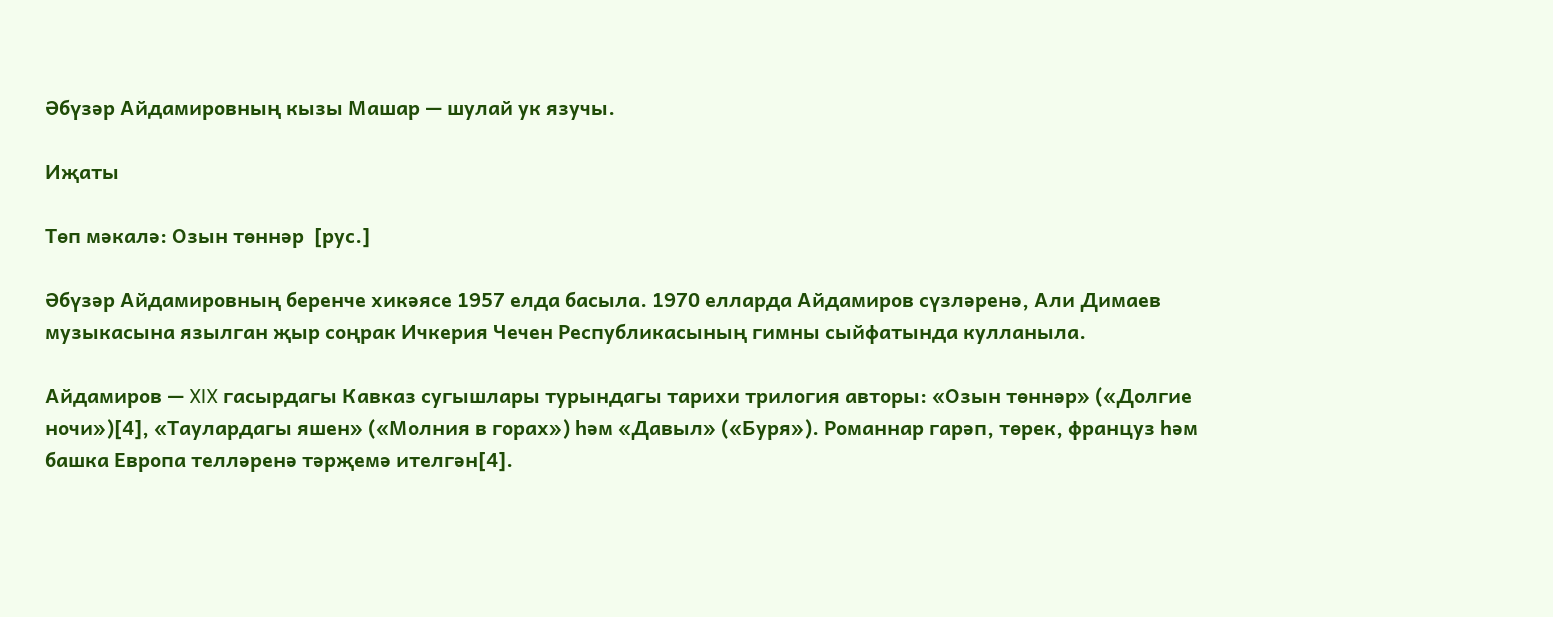Әбүзәр Айдамировның кызы Машар — шулай ук язучы.

Иҗаты

Төп мәкалә: Озын төннәр  [рус.]

Әбүзәр Айдамировның беренче хикәясе 1957 елда басыла. 1970 елларда Айдамиров сүзләренә, Али Димаев музыкасына язылган җыр соңрак Ичкерия Чечен Республикасының гимны сыйфатында кулланыла.

Айдамиров — XIX гасырдагы Кавказ сугышлары турындагы тарихи трилогия авторы: «Озын төннәр» («Долгие ночи»)[4], «Таулардагы яшен» («Молния в горах») һәм «Давыл» («Буря»). Романнар гарәп, төрек, француз һәм башка Европа телләренә тәрҗемә ителгән[4].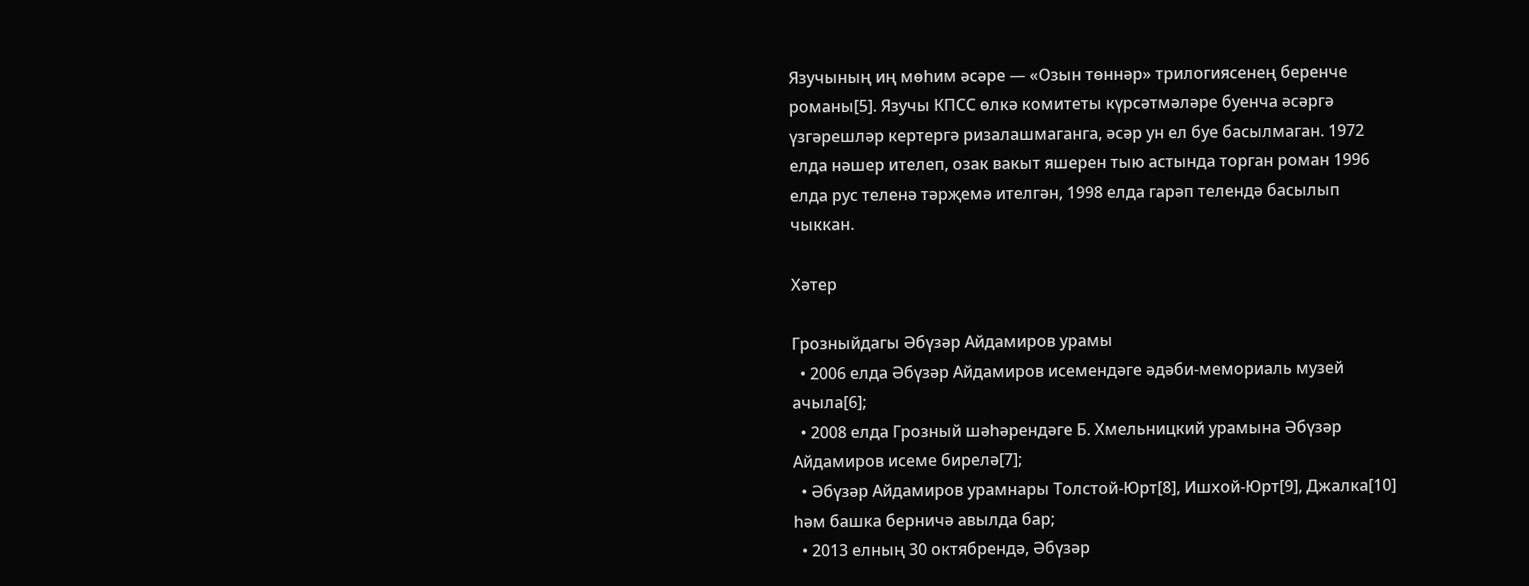Язучының иң мөһим әсәре — «Озын төннәр» трилогиясенең беренче романы[5]. Язучы КПСС өлкә комитеты күрсәтмәләре буенча әсәргә үзгәрешләр кертергә ризалашмаганга, әсәр ун ел буе басылмаган. 1972 елда нәшер ителеп, озак вакыт яшерен тыю астында торган роман 1996 елда рус теленә тәрҗемә ителгән, 1998 елда гарәп телендә басылып чыккан.

Хәтер

Грозныйдагы Әбүзәр Айдамиров урамы
  • 2006 елда Әбүзәр Айдамиров исемендәге әдәби-мемориаль музей ачыла[6];
  • 2008 елда Грозный шәһәрендәге Б. Хмельницкий урамына Әбүзәр Айдамиров исеме бирелә[7];
  • Әбүзәр Айдамиров урамнары Толстой-Юрт[8], Ишхой-Юрт[9], Джалка[10] һәм башка берничә авылда бар;
  • 2013 елның 30 октябрендә, Әбүзәр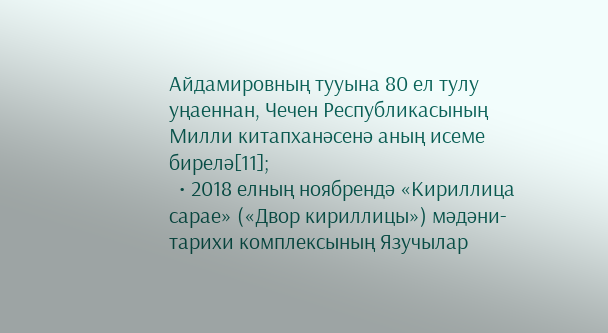Айдамировның тууына 80 ел тулу уңаеннан, Чечен Республикасының Милли китапханәсенә аның исеме бирелә[11];
  • 2018 елның ноябрендә «Кириллица сарае» («Двор кириллицы») мәдәни-тарихи комплексының Язучылар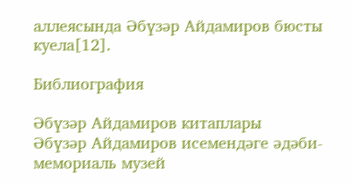аллеясында Әбүзәр Айдамиров бюсты куела[12].

Библиография

Әбүзәр Айдамиров китаплары
Әбүзәр Айдамиров исемендәге әдәби-мемориаль музей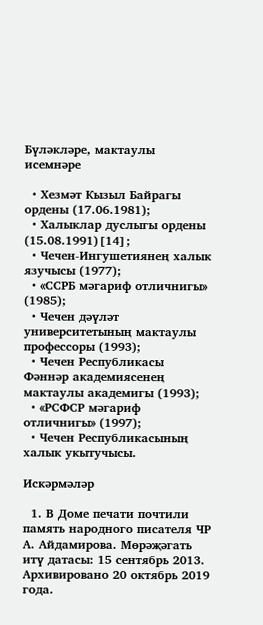Бүләкләре, мактаулы исемнәре

  • Хезмәт Кызыл Байрагы ордены (17.06.1981);
  • Халыклар дуслыгы ордены (15.08.1991)[14];
  • Чечен-Ингушетиянең халык язучысы (1977);
  • «ССРБ мәгариф отличнигы» (1985);
  • Чечен дәүләт университетының мактаулы профессоры (1993);
  • Чечен Республикасы Фәннәр академиясенең мактаулы академигы (1993);
  • «РСФСР мәгариф отличнигы» (1997);
  • Чечен Республикасының халык укытучысы.

Искәрмәләр

  1. В Доме печати почтили память народного писателя ЧР А. Айдамирова. Мөрәҗәгать итү датасы: 15 сентябрь 2013. Архивировано 20 октябрь 2019 года.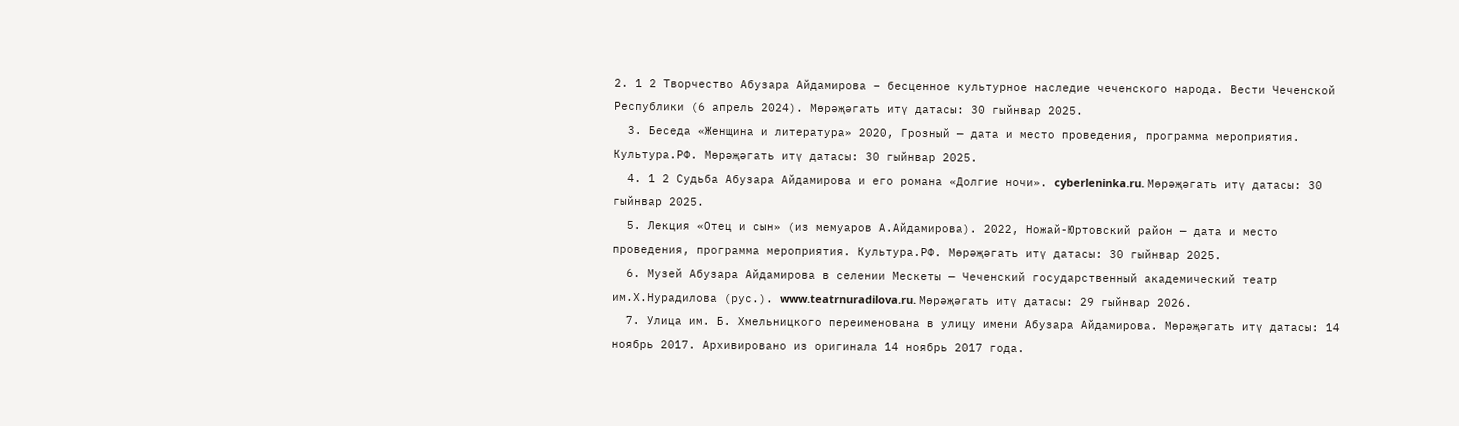2. 1 2 Творчество Абузара Айдамирова – бесценное культурное наследие чеченского народа. Вести Чеченской Республики (6 апрель 2024). Мөрәҗәгать итү датасы: 30 гыйнвар 2025.
  3. Беседа «Женщина и литература» 2020, Грозный — дата и место проведения, программа мероприятия. Культура.РФ. Мөрәҗәгать итү датасы: 30 гыйнвар 2025.
  4. 1 2 Судьба Абузара Айдамирова и его романа «Долгие ночи». cyberleninka.ru. Мөрәҗәгать итү датасы: 30 гыйнвар 2025.
  5. Лекция «Отец и сын» (из мемуаров А.Айдамирова). 2022, Ножай-Юртовский район — дата и место проведения, программа мероприятия. Культура.РФ. Мөрәҗәгать итү датасы: 30 гыйнвар 2025.
  6. Музей Абузара Айдамирова в селении Мескеты — Чеченский государственный академический театр им.Х.Нурадилова (рус.). www.teatrnuradilova.ru. Мөрәҗәгать итү датасы: 29 гыйнвар 2026.
  7. Улица им. Б. Хмельницкого переименована в улицу имени Абузара Айдамирова. Мөрәҗәгать итү датасы: 14 ноябрь 2017. Архивировано из оригинала 14 ноябрь 2017 года.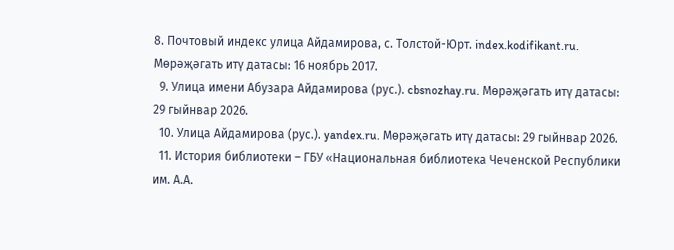8. Почтовый индекс улица Айдамирова, с. Толстой-Юрт. index.kodifikant.ru. Мөрәҗәгать итү датасы: 16 ноябрь 2017.
  9. Улица имени Абузара Айдамирова (рус.). cbsnozhay.ru. Мөрәҗәгать итү датасы: 29 гыйнвар 2026.
  10. Улица Айдамирова (рус.). yandex.ru. Мөрәҗәгать итү датасы: 29 гыйнвар 2026.
  11. История библиотеки – ГБУ «Национальная библиотека Чеченской Республики им. А.А.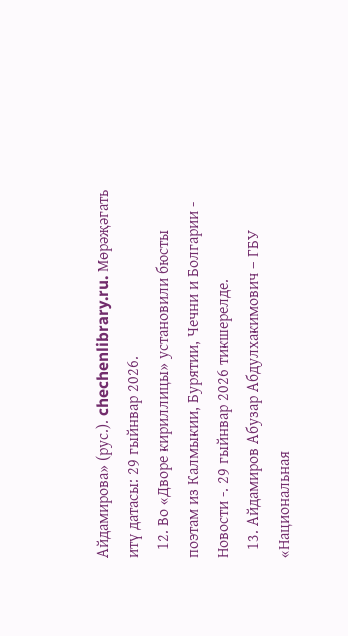Айдамирова» (рус.). chechenlibrary.ru. Мөрәҗәгать итү датасы: 29 гыйнвар 2026.
  12. Во «Дворе кириллицы» установили бюсты поэтам из Калмыкии, Бурятии, Чечни и Болгарии - Новости -. 29 гыйнвар 2026 тикшерелде.
  13. Айдамиров Абузар Абдулхакимович – ГБУ «Национальная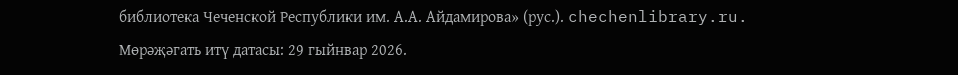библиотека Чеченской Республики им. А.А. Айдамирова» (рус.). chechenlibrary.ru. Мөрәҗәгать итү датасы: 29 гыйнвар 2026.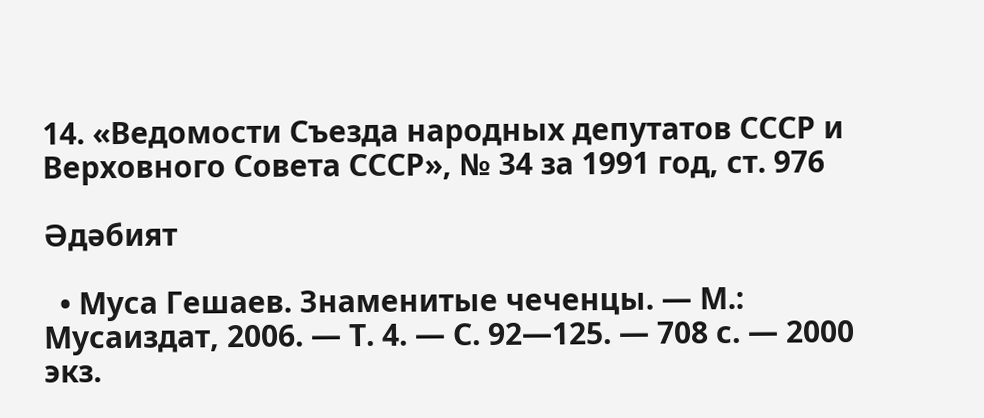14. «Ведомости Съезда народных депутатов СССР и Верховного Совета СССР», № 34 за 1991 год, ст. 976

Әдәбият

  • Муса Гешаев. Знаменитые чеченцы. — М.: Мусаиздат, 2006. — Т. 4. — С. 92—125. — 708 с. — 2000 экз.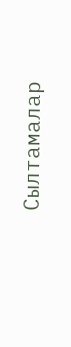Сылтамалар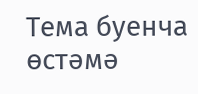Тема буенча өстәмә